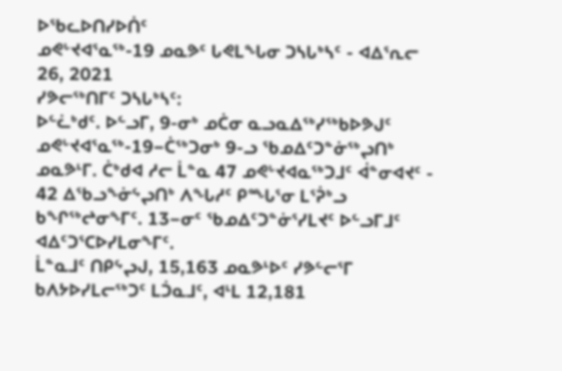ᐅᖃᓚᐅᑎᓯᐅᑏᑦ
ᓄᕙᒡᔪᐊᕐᓇᖅ-19 ᓄᓇᕗᑦ ᒐᕙᒪᖓᓂ ᑐᓴᒐᒃᓴᑦ - ᐊᐃᕐᕆᓕ 26, 2021
ᓯᕗᓕᖅᑎᒥᑦ ᑐᓴᒐᒃᓴᑦ:
ᐅᓪᓛᒃᑯᑦ. ᐅᓪᓗᒥ, 9-ᓂᒃ ᓄᑖᓂ ᓇᓗᓇᐃᖅᓯᖅᑲᐅᕗᒍᑦ ᓄᕙᒡᔪᐊᕐᓇᖅ-19−ᑖᖅᑐᓂᒃ 9-ᓗ ᖃᓄᐃᑦᑐᓐᓃᖅᖢᑎᒃ ᓄᓇᕗᒻᒥ. ᑖᒃᑯᐊ ᓱᓕ ᒫᓐᓇ 47 ᓄᕙᒡᔪᐊᓇᖅᑐᒧᑦ ᐋᓐᓂᐊᔪᑦ - 42 ᐃᖃᓗᖕᓃᖦᖢᑎᒃ ᐱᖓᓱᑦ ᑭᙵᕐᓂ ᒪᕐᕉᒃᓗ ᑲᖏᖅᖠᓂᖕᒥᑦ. 13−ᓂᑦ ᖃᓄᐃᑦᑐᓐᓃᕐᓯᒪᔪᑦ ᐅᓪᓗᒥᒧᑦ ᐊᐃᑦᑐᕐᑕᐅᓯᒪᓂᖕᒥᑦ.
ᒫᓐᓇᒧᑦ ᑎᑭᖦᖢᒍ, 15,163 ᓄᓇᕗᒻᐅᑦ ᓯᕗᓪᓕᕐᒥ ᑲᐱᔭᐅᓯᒪᓕᖅᑐᑦ ᒪᑑᓇᒧᑦ, ᐊᒻᒪ 12,181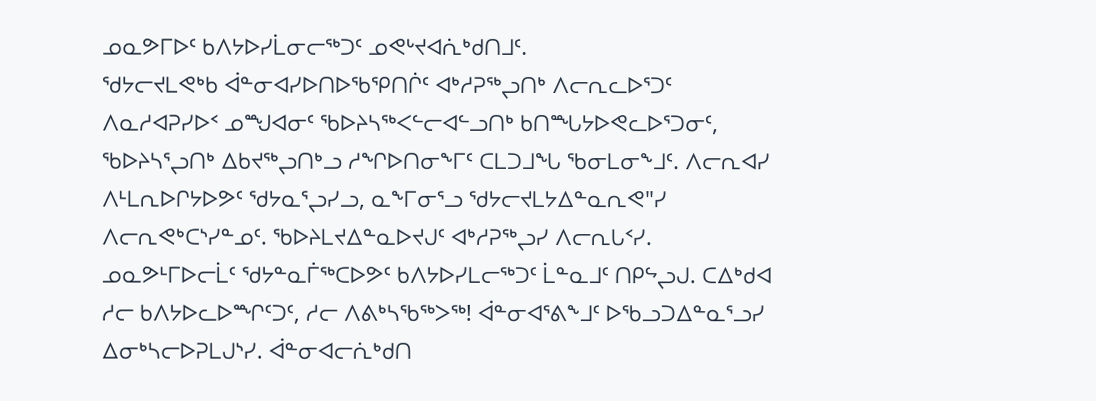ᓄᓇᕗᒥᐅᑦ ᑲᐱᔭᐅᓯᒫᓂᓕᖅᑐᑦ ᓄᕙᒡᔪᐊᕇᒃᑯᑎᒧᑦ.
ᖁᔭᓕᔪᒪᕙᒃᑲ ᐋᓐᓂᐊᓯᐅᑎᐅᖃᕿᑎᒌᑦ ᐊᒃᓱᕈᖅᖢᑎᒃ ᐱᓕᕆᓚᐅᕐᑐᑦ ᐱᓇᓱᐊᕈᓯᐅᑉ ᓄᙳᐊᓂᑦ ᖃᐅᔨᓴᖅᐸᓪᓕᐊᓪᓗᑎᒃ ᑲᑎᙵᔭᐅᕙᓚᐅᕐᑐᓂᑦ, ᖃᐅᔨᓴᕐᖢᑎᒃ ᐃᑲᔪᖅᖢᑎᒃᓗ ᓱᖏᐅᑎᓂᖕᒥᑦ ᑕᒪᑐᒧᖓ ᖃᓂᒪᓂᖕᒧᑦ. ᐱᓕᕆᐊᓯ ᐱᒻᒪᕆᐅᒋᔭᐅᕗᑦ ᖁᔭᓇᕐᖢᓯᓗ, ᓇᖕᒥᓂᕐᓗ ᖁᔭᓕᔪᒪᔭᐃᓐᓇᕆᕙ"ᓯ ᐱᓕᕆᕙᒃᑕᔅᓯᓐᓄᑦ. ᖃᐅᔨᒪᔪᐃᓐᓇᐅᔪᒍᑦ ᐊᒃᓱᕈᖅᖢᓯ ᐱᓕᕆᒐᑉᓯ.
ᓄᓇᕗᒻᒥᐅᓕᒫᑦ ᖁᔭᓐᓇᒦᖅᑕᐅᕗᑦ ᑲᐱᔭᐅᓯᒪᓕᖅᑐᑦ ᒫᓐᓇᒧᑦ ᑎᑭᖦᖢᒍ. ᑕᐃᒃᑯᐊ ᓱᓕ ᑲᐱᔭᐅᓚᐅᙱᑦᑐᑦ, ᓱᓕ ᐱᕕᒃᓴᖃᖅᐳᖅ! ᐋᓐᓂᐊᕐᕕᖕᒧᑦ ᐅᖃᓗᑐᐃᓐᓇᕐᓗᓯ ᐃᓂᒃᓴᓕᐅᕈᒪᒍᔅᓯ. ᐋᓐᓂᐊᓕᕇᒃᑯᑎ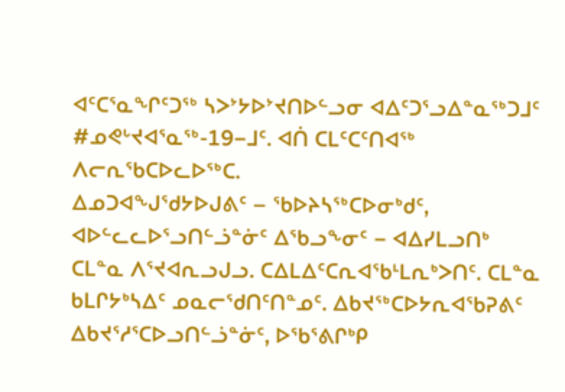ᐊᑦᑕᕐᓇᖏᑦᑐᖅ ᓴᐳᔾᔭᐅᔾᔪᑎᐅᓪᓗᓂ ᐊᐃᑦᑐᕐᓗᐃᓐᓇᖅᑐᒧᑦ #ᓄᕙᒡᔪᐊᕐᓇᖅ-19−ᒧᑦ. ᐊᑏ ᑕᒪᑦᑕᑦᑎᐊᖅ ᐱᓕᕆᖃᑕᐅᓚᐅᖅᑕ.
ᐃᓄᑐᐊᖑᖁᔭᐅᒍᕕᑦ – ᖃᐅᔨᓴᖅᑕᐅᓂᒃᑯᑦ, ᐊᐅᓪᓚᓚᐅᕐᓗᑎᓪᓘᓐᓃᑦ ᐃᖃᓗᖕᓂᑦ − ᐊᐃᓯᒪᓗᑎᒃ ᑕᒪᓐᓇ ᐱᕐᔪᐊᕆᓗᒍᓗ. ᑕᐃᒪᐃᑦᑕᕆᐊᖃᒻᒪᕆᒃᐳᑎᑦ. ᑕᒪᓐᓇ ᑲᒪᒋᔭᒃᓴᐃᑦ ᓄᓇᓕᖁᑎᑦᑎᓐᓄᑦ. ᐃᑲᔪᖅᑕᐅᔭᕆᐊᖃᕈᕕᑦ ᐃᑲᔪᕐᓱᕐᑕᐅᓗᑎᓪᓘᓐᓃᑦ, ᐅᖃᕐᕕᒋᒃᑭ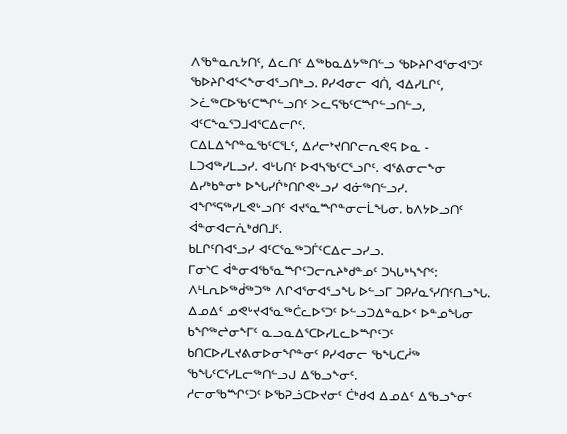ᐱᖃᓐᓇᕆᔭᑎᑦ, ᐃᓚᑎᑦ ᐃᖅᑲᓇᐃᔭᖅᑎᓪᓗ ᖃᐅᔨᒋᐊᕐᓂᐊᕐᑐᑦ ᖃᐅᔨᒋᐊᕐᐸᖕᓂᐊᕐᓗᑎᒃᓗ. ᑭᓯᐊᓂᓕ ᐊᑏ, ᐊᐃᓯᒪᒋᑦ, ᐳᓛᖅᑕᐅᖃᑦᑕᙱᓪᓗᑎᑦ ᐳᓚᕋᖃᑦᑕᙱᓪᓗᑎᓪᓗ, ᐊᑦᑕᖕᓇᕐᑐᒧᐊᕐᑕᐃᓕᒋᑦ.
ᑕᐃᒪᐃᖏᓐᓇᖃᑦᑕᕐᒪᑦ, ᐃᓱᓕᔾᔪᑎᒋᓕᕆᕙᕋ ᐅᓇ - ᒪᑐᐊᖅᓯᒪᓗᓯ. ᐊᒡᒐᑎᑦ ᐅᐊᓴᖃᑦᑕᕐᓗᒋᑦ. ᐊᕐᕕᓂᓕᖕᓂ ᐃᓯᒃᑲᓐᓂᒃ ᐅᖓᓯᒌᒃᑎᒋᕙᒡᓗᓯ ᐊᓃᖅᑎᓪᓗᓯ. ᐊᖏᕐᕋᖅᓯᒪᕙᒡᓗᑎᑦ ᐊᔪᕐᓇᙱᓐᓂᓕᒫᖓᓂ. ᑲᐱᔭᐅᓗᑎᑦ ᐋᓐᓂᐊᓕᕇᒃᑯᑎᒧᑦ.
ᑲᒪᒋᑦᑎᐊᕐᓗᓯ ᐊᑦᑕᕐᓇᖅᑐᒦᑦᑕᐃᓕᓗᓯᓗ.
ᒥᓂᔅᑕ ᐋᓐᓂᐊᖃᕐᓇᙱᑦᑐᓕᕆᔨᒃᑯᓐᓄᑦ ᑐᓴᒐᒃᓴᖏᑦ:
ᐱᒻᒪᕆᐅᖅᑰᖅᑐᖅ ᐱᒋᐊᕐᓂᐊᕐᓗᖓ ᐅᓪᓗᒥ ᑐᑭᓯᓇᕐᓯᑎᑦᑎᓗᖓ. ᐃᓄᐃᑦ ᓄᕙᒡᔪᐊᕐᓇᖅᑖᓚᐅᕐᑐᑦ ᐅᓪᓗᑐᐃᓐᓇᐅᑉ ᐅᓐᓄᖓᓂ ᑲᖏᖅᖠᓂᖕᒥᑦ ᓇᓗᓇᐃᕐᑕᐅᓯᒪᓚᐅᙱᑦᑐᑦ ᑲᑎᑕᐅᓯᒪᔪᕕᓂᐅᓂᖏᓐᓂᑦ ᑭᓯᐊᓂᓕ ᖃᖓᑕᓲᖅ ᖃᖓᑦᑕᕐᓯᒪᓕᖅᑎᓪᓗᒍ ᐃᖃᓗᖕᓂᑦ.
ᓱᓕᓂᖃᙱᑦᑐᑦ ᐅᖃᕈᓘᑕᐅᔪᓂᑦ ᑖᒃᑯᐊ ᐃᓄᐃᑦ ᐃᖃᓗᖕᓂᑦ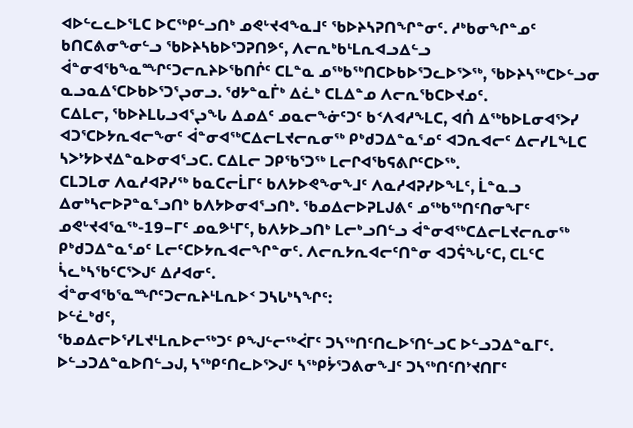ᐊᐅᓪᓚᓚᐅᕐᒪᑕ ᐅᑕᖅᑭᓪᓗᑎᒃ ᓄᕙᒡᔪᐊᖕᓇᒧᑦ ᖃᐅᔨᓴᕈᑎᖏᓐᓂᑦ. ᓱᒃᑲᓂᖏᓐᓄᑦ ᑲᑎᑕᕕᓂᖕᓂᓪᓗ ᖃᐅᔨᓴᑲᐅᕐᑐᕈᑎᕗᑦ, ᐱᓕᕆᒃᑲᒻᒪᕆᐊᓗᐃᓪᓗ ᐋᓐᓂᐊᖃᖕᓇᙱᑦᑐᓕᕆᔨᐅᖃᑎᒌᑦ ᑕᒪᓐᓇ ᓄᖅᑲᖅᑎᑕᐅᑲᐅᕐᑐᓚᐅᕐᐳᖅ, ᖃᐅᔨᓴᖅᑕᐅᓪᓗᓂ ᓇᓗᓇᐃᕐᑕᐅᑲᐅᕐᑐᕐᖢᓂᓗ. ᖁᔭᓐᓇᒦᒃ ᐃᓛᒃ ᑕᒪᐃᓐᓄ ᐱᓕᕆᖃᑕᐅᔪᓄᑦ.
ᑕᐃᒪᓕ, ᖃᐅᔨᒪᒐᓗᐊᕐᖢᖓ ᐃᓄᐃᑦ ᓄᓇᓕᖕᓃᑦᑐᑦ ᑲᑉᐱᐊᓱᖕᒪᑕ, ᐊᑏ ᐃᖅᑲᐅᒪᓂᐊᕐᐳᓯ ᐊᑐᕐᑕᐅᔭᕆᐊᓕᖕᓂᑦ ᐋᓐᓂᐊᖅᑕᐃᓕᒪᔪᓕᕆᓂᖅ ᑭᒃᑯᑐᐃᓐᓇᕐᓄᑦ ᐊᑐᕆᐊᓕᑦ ᐃᓕᓯᒪᖕᒪᑕ ᓴᐳᔾᔭᐅᔪᐃᓐᓇᐅᓂᐊᕐᓗᑕ. ᑕᐃᒪᓕ ᑐᑭᖃᕐᑐᖅ ᒪᓕᒋᐊᖃᕋᕕᒋᑦᑕᐅᖅ.
ᑕᒪᑐᒪᓂ ᐱᓇᓱᐊᕈᓯᖅ ᑲᓇᑕᓕᒫᒥᑦ ᑲᐱᔭᐅᕙᖕᓂᖕᒧᑦ ᐱᓇᓱᐊᕈᓯᐅᖕᒪᑦ, ᒫᓐᓇᓗ ᐃᓂᒃᓴᓕᐅᕈᓐᓇᕐᓗᑎᒃ ᑲᐱᔭᐅᓂᐊᕐᓗᑎᒃ. ᖃᓄᐃᓕᐅᕈᒪᒍᕕᑦ ᓄᖅᑲᖅᑎᑦᑎᓂᖕᒥᑦ ᓄᕙᒡᔪᐊᕐᓇᖅ-19−ᒥᑦ ᓄᓇᕗᒻᒥᑦ, ᑲᐱᔭᐅᓗᑎᒃ ᒪᓕᒃᓗᑎᓪᓗ ᐋᓐᓂᐊᖅᑕᐃᓕᒪᔪᓕᕆᓂᖅ ᑭᒃᑯᑐᐃᓐᓇᕐᓄᑦ ᒪᓕᑦᑕᐅᔭᕆᐊᓕᖏᓐᓂᑦ. ᐱᓕᕆᔭᕆᐊᓕᑦᑎᓐᓂ ᐊᑐᕌᖓᑦᑕ, ᑕᒪᑦᑕ ᓵᓚᒃᓴᖃᑦᑕᕐᐳᒍᑦ ᐃᓱᐊᓂᑦ.
ᐋᓐᓂᐊᖃᕐᓇᙱᑦᑐᓕᕆᔨᒻᒪᕆᐅᑉ ᑐᓴᒐᒃᓴᖏᑦ:
ᐅᓪᓛᒃᑯᑦ,
ᖃᓄᐃᓕᐅᕐᓯᒪᔪᒻᒪᕆᐅᓕᖅᑐᑦ ᑭᖑᓪᓕᖅᐹᒥᑦ ᑐᓴᖅᑎᑦᑎᓚᐅᕐᑎᓪᓗᑕ ᐅᓪᓗᑐᐃᓐᓇᒥᑦ.
ᐅᓪᓗᑐᐃᓐᓇᐅᑎᓪᓗᒍ, ᓴᖅᑭᑦᑎᓚᐅᕐᐳᒍᑦ ᓴᖅᑭᔮᕐᑐᕕᓂᖕᒧᑦ ᑐᓴᖅᑎᑦᑎᔾᔪᑎᒥᑦ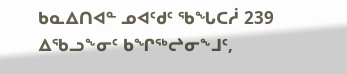ᑲᓇᐃᑎᐊᓐ ᓄᐊᑦᑯᑦ ᖃᖓᑕᓲ 239 ᐃᖃᓗᖕᓂᑦ ᑲᖏᖅᖠᓂᖕᒧᑦ,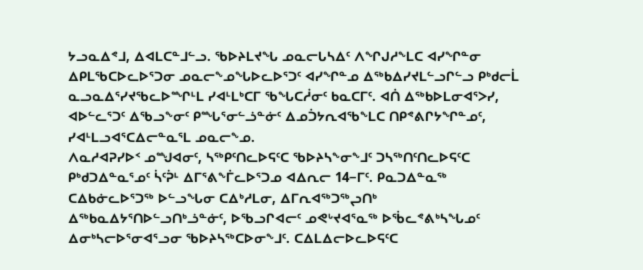ᔭᓗᓇᐃᕝᒧ, ᐃᐊᒪᑕᓐᒧᓪᓗ. ᖃᐅᔨᒪᔪᖓ ᓄᓇᓕᒐᓴᐃᑦ ᐱᖏᒍᓱᖕᒪᑕ ᐊᓯᖏᓐᓂ ᐃᑭᒪᖃᑕᐅᓚᐅᕐᑐᓂ ᓄᓇᓕᖕᓄᖓᐅᓚᐅᕐᑐᑦ ᐊᓯᖏᓐᓄ ᐃᖅᑲᐃᓯᔪᒪᓪᓗᒋᓪᓗ ᑭᒃᑯᓕᒫ ᓇᓗᓇᐃᕐᓯᔪᖃᓚᐅᙱᒻᒪ ᓯᐊᒻᒪᒃᑕᒥ ᖃᖓᑕᓲᓂᑦ ᑲᓇᑕᒥᑦ. ᐊᑏ ᐃᖅᑲᐅᒪᓂᐊᕐᐳᓯ, ᐊᐅᓪᓚᕐᑐᑦ ᐃᖃᓗᖕᓂᑦ ᑭᙵᕐᓂᓪᓘᓐᓃᑦ ᐃᓄᑑᔭᕆᐊᖃᖕᒪᑕ ᑎᑭᕝᕕᒋᔭᖏᓐᓄᑦ, ᓯᐊᒻᒪᓗᐊᕐᑕᐃᓕᓐᓇᕐᒪ ᓄᓇᓕᖕᓄ.
ᐱᓇᓱᐊᕈᓯᐅᑉ ᓄᙳᐊᓂᑦ, ᓴᖅᑭᑦᑎᓚᐅᕋᑦᑕ ᖃᐅᔨᓴᖕᓂᖕᒧᑦ ᑐᓴᖅᑎᑦᑎᓚᐅᕋᑦᑕ ᑭᒃᑯᑐᐃᓐᓇᕐᓄᑦ ᓵᑦᕉᒻ ᐃᒥᕐᕕᖕᒦᓚᐅᕐᑐᓄ ᐊᐃᕆᓕ 14−ᒥᑦ. ᑭᓇᑐᐃᓐᓇᖅ ᑕᐃᑲᓃᓚᐅᕐᑐᖅ ᐅᓪᓗᖓᓂ ᑕᐃᒃᓱᒪᓂ, ᐃᒥᕆᐊᖅᑐᖅᖢᑎᒃ ᐃᖅᑲᓇᐃᔭᕐᑎᐅᓪᓗᑎᒃᓘᓐᓃᑦ, ᐅᖃᓗᒋᐊᓕᑦ ᓄᕙᒡᔪᐊᕐᓇᖅ ᐅᖄᓚᕝᕕᒃᓴᖓᓄᑦ ᐃᓂᒃᓴᓕᐅᕐᓂᐊᕐᓗᓂ ᖃᐅᔨᓴᖅᑕᐅᓂᖕᒧᑦ. ᑕᐃᒪᐃᓕᐅᓚᐅᕋᑦᑕ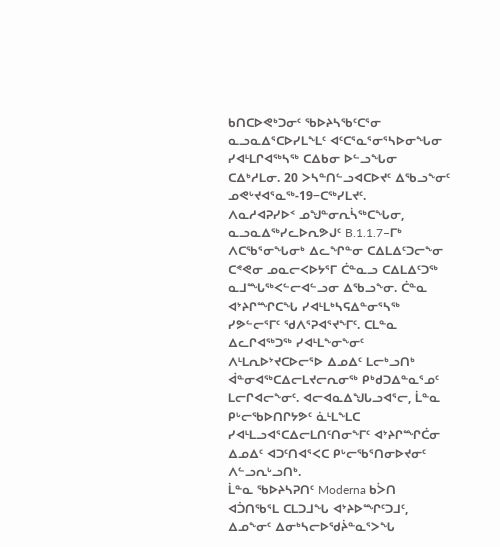ᑲᑎᑕᐅᕙᒃᑐᓂᑦ ᖃᐅᔨᓴᖃᑦᑕᕐᓂ ᓇᓗᓇᐃᕐᑕᐅᓯᒪᖕᒪᑦ ᐊᑦᑕᕐᓇᕐᓂᕐᓴᐅᓂᖓᓂ ᓯᐊᒻᒪᒋᐊᖅᓴᖅ ᑕᐃᑲᓂ ᐅᓪᓗᖓᓂ ᑕᐃᒃᓱᒪᓂ. 20 ᐳᓴᓐᑎᓪᓗᐊᑕᐅᔪᑦ ᐃᖃᓗᖕᓂᑦ ᓄᕙᒡᔪᐊᕐᓇᖅ-19−ᑕᖅᓯᒪᔪᑦ.
ᐱᓇᓱᐊᕈᓯᐅᑉ ᓄᖑᓐᓂᕆᓵᖅᑕᖓᓂ, ᓇᓗᓇᐃᖅᓯᓚᐅᕆᕗᒍᑦ B.1.1.7−ᒥᒃ ᐱᑕᖃᕐᓂᖓᓂᒃ ᐃᓚᖏᓐᓂ ᑕᐃᒪᐃᑦᑐᓕᖕᓂ ᑕᕝᕙᓂ ᓄᓇᓕᐸᐅᔭᕐᒥ ᑖᓐᓇᓗ ᑕᐃᒪᐃᑦᑐᖅ ᓇᒧᙵᖅᐸᓪᓕᐊᓪᓗᓂ ᐃᖃᓗᖕᓂ. ᑖᓐᓇ ᐊᔾᔨᒋᙱᑕᖓ ᓯᐊᒻᒪᒃᓴᕋᐃᓐᓂᕐᓴᖅ ᓯᕗᓪᓕᕐᒥᑦ ᖁᐱᕐᕈᐊᕐᔪᖕᒥᑦ. ᑕᒪᓐᓇ ᐃᓚᒋᐊᖅᑐᖅ ᓯᐊᒻᒪᖕᓂᖕᓂᑦ ᐱᒻᒪᕆᐅᔾᔪᑕᐅᓕᕐᐅ ᐃᓄᐃᑦ ᒪᓕᒃᓗᑎᒃ ᐋᓐᓂᐊᖅᑕᐃᓕᒪᔪᓕᕆᓂᖅ ᑭᒃᑯᑐᐃᓐᓇᕐᓄᑦ ᒪᓕᒋᐊᓕᖕᓂᑦ. ᐊᓕᐊᓇᐃᖑᒐᓗᐊᕐᓕ, ᒫᓐᓇ ᑭᒡᓕᖃᐅᑎᒋᔭᕗᑦ ᓈᒻᒪᖕᒪᑕ ᓯᐊᒻᒪᓗᐊᕐᑕᐃᓕᒪᑎᑦᑎᓂᖕᒥᑦ ᐊᔾᔨᒋᙱᑖᓂ ᐃᓄᐃᑦ ᐊᑐᑦᑎᐊᕐᐸᑕ ᑭᒡᓕᖃᕐᑎᓂᐅᔪᓂᑦ ᐱᓪᓗᕆᒡᓗᑎᒃ.
ᒫᓐᓇ ᖃᐅᔨᓴᕈᑎᑦ Moderna ᑲᐴᑎ ᐊᑑᑎᖃᕐᒪ ᑕᒪᑐᒧᖓ ᐊᔾᔨᐅᙱᑦᑐᒧᑦ, ᐃᓄᖕᓂᑦ ᐃᓂᒃᓴᓕᐅᖁᔩᓐᓇᕐᐳᖓ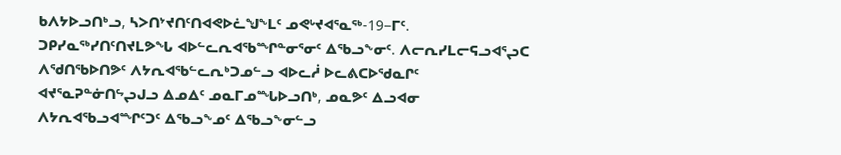ᑲᐱᔭᐅᓗᑎᒃᓗ, ᓴᐳᑎᔾᔪᑎᑦᑎᐊᕙᐅᓛᖑᖕᒪᑦ ᓄᕙᒡᔪᐊᕐᓇᖅ-19−ᒥᑦ.
ᑐᑭᓯᓇᖅᓯᑎᑦᑎᔪᒪᕗᖓ ᐊᐅᓪᓚᕆᐊᖃᙱᓐᓂᕐᓂᑦ ᐃᖃᓗᖕᓂᑦ. ᐱᓕᕆᓯᒪᓕᕋᓗᐊᕐᖢᑕ ᐱᖁᑎᖃᐅᑎᕗᑦ ᐱᔭᕆᐊᖃᓪᓚᕆᒃᑐᓄᓪᓗ ᐊᐅᓚᓲ ᐅᓚᕕᑕᐅᖁᓇᒋᑦ ᐊᔪᕐᓇᕈᓐᓃᑎᖦᖢᒍᓗ ᐃᓄᐃᑦ ᓄᓇᒥᓄᙵᐅᓗᑎᒃ, ᓄᓇᕗᑦ ᐃᓗᐊᓂ ᐱᔭᕆᐊᖃᓗᐊᙱᑦᑐᑦ ᐃᖃᓗᖕᓄᑦ ᐃᖃᓗᖕᓂᓪᓗ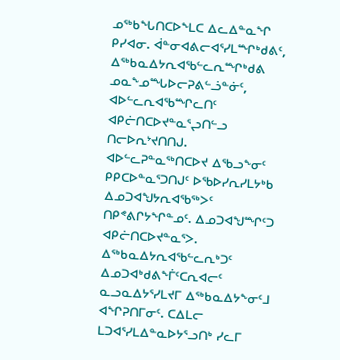ᓄᖅᑲᖓᑎᑕᐅᖕᒪᑕ ᐃᓚᐃᓐᓇᖏ ᑭᓯᐊᓂ. ᐋᓐᓂᐊᕕᓕᐊᕐᓯᒪᙱᒃᑯᕕᑦ, ᐃᖅᑲᓇᐃᔭᕆᐊᖃᓪᓚᕆᙱᒃᑯᕕ ᓄᓇᖕᓄᙵᐅᓕᕈᕕᓪᓘᓐᓃᑦ, ᐊᐅᓪᓚᕆᐊᖃᙱᓚᑎᑦ ᐊᑭᓖᑎᑕᐅᔪᓐᓇᕐᖢᑎᓪᓗ ᑎᓕᐅᕆᔾᔪᑎᑎᒍ.
ᐊᐅᓪᓚᕈᓐᓇᖅᑎᑕᐅᔪ ᐃᖃᓗᖕᓂᑦ ᑭᑭᑕᐅᓐᓇᕐᑐᑎᒍᑦ ᐅᖃᐅᓯᕆᓯᒪᔭᒃᑲ ᐃᓄᑐᐊᖑᔭᕆᐊᖃᖅᐳᑦ ᑎᑭᕝᕕᒋᔭᖏᓐᓄᑦ. ᐃᓄᑐᐊᖑᙱᑦᑐ ᐊᑭᓖᑎᑕᐅᔪᓐᓇᕐᐳ. ᐃᖅᑲᓇᐃᔭᕆᐊᖃᓪᓚᕆᒃᑐᑦ ᐃᓄᑐᐊᒃᑯᕕᖕᒦᑦᑕᕆᐊᓕᑦ ᓇᓗᓇᐃᔭᕐᓯᒪᔪᒥ ᐃᖅᑲᓇᐃᔭᖕᓂᑦᒧ ᐊᖏᕈᑎᒥᓂᑦ. ᑕᐃᒪᓕ ᒪᑐᐊᕐᓯᒪᐃᓐᓇᐅᔭᕐᓗᑎᒃ ᓯᓚᒥ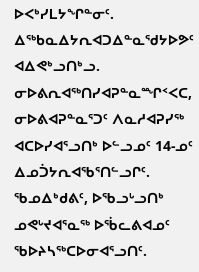ᐅᐸᒃᓯᒪᔭᖏᓐᓂᑦ. ᐃᖅᑲᓇᐃᔭᕆᐊᑐᐃᓐᓇᖁᔭᐅᕗᑦ ᐊᐃᕙᒃᓗᑎᒃᓗ. ᓂᐅᕕᕆᐊᖅᑎᓯᐊᕈᓐᓇᙱᑉᐸᑕ, ᓂᐅᕕᐊᕈᓐᓇᕐᑐᑦ ᐱᓇᓱᐊᕈᓯᖅ ᐊᑕᐅᓯᐊᕐᓗᑎᒃ ᐅᓪᓗᓄᑦ 14-ᓄᑦ ᐃᓄᑑᔭᕆᐊᖃᕐᑎᓪᓗᒋᑦ.
ᖃᓄᐃᒃᑯᕕᑦ, ᐅᖃᓗᒡᓗᑎᒃ ᓄᕙᒡᔪᐊᕐᓇᖅ ᐅᖄᓚᕕᐊᓄᑦ ᖃᐅᔨᓴᖅᑕᐅᓂᐊᕐᓗᑎᑦ.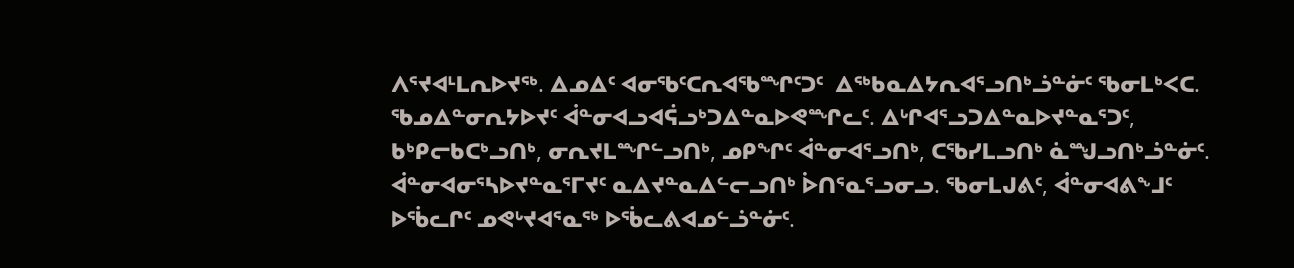ᐱᕐᔪᐊᒻᒪᕆᐅᔪᖅ. ᐃᓄᐃᑦ ᐊᓂᖃᑦᑕᕆᐊᖃᙱᑦᑐᑦ  ᐃᖅᑲᓇᐃᔭᕆᐊᕐᓗᑎᒃᓘᓐᓃᑦ ᖃᓂᒪᒃᐸᑕ. ᖃᓄᐃᓐᓂᕆᔭᐅᔪᑦ ᐋᓐᓂᐊᓗᐊᕌᓗᒃᑐᐃᓐᓇᐅᕙᙱᓚᑦ. ᐃᒡᒋᐊᕐᓗᑐᐃᓐᓇᐅᔪᓐᓇᕐᑐᑦ, ᑲᒃᑭᓕᑲᑕᒃᓗᑎᒃ, ᓂᕆᔪᒪᙱᓪᓗᑎᒃ, ᓄᑭᖏᑦ ᐋᓐᓂᐊᕐᓗᑎᒃ, ᑕᖃᓯᒪᓗᑎᒃ ᓈᙳᓗᑎᒃᓘᓐᓃᑦ. ᐋᓐᓂᐊᓂᕐᓴᐅᔪᓐᓇᕐᒥᔪᑦ ᓇᐃᔪᓐᓇᐃᓪᓕᓗᑎᒃ ᐆᑎᕐᓇᕐᓗᓂᓗ. ᖃᓂᒪᒍᕕᑦ, ᐋᓐᓂᐊᕕᖕᒧᑦ ᐅᖄᓚᒋᑦ ᓄᕙᒡᔪᐊᕐᓇᖅ ᐅᖄᓚᕕᐊᓄᓪᓘᓐᓃᑦ.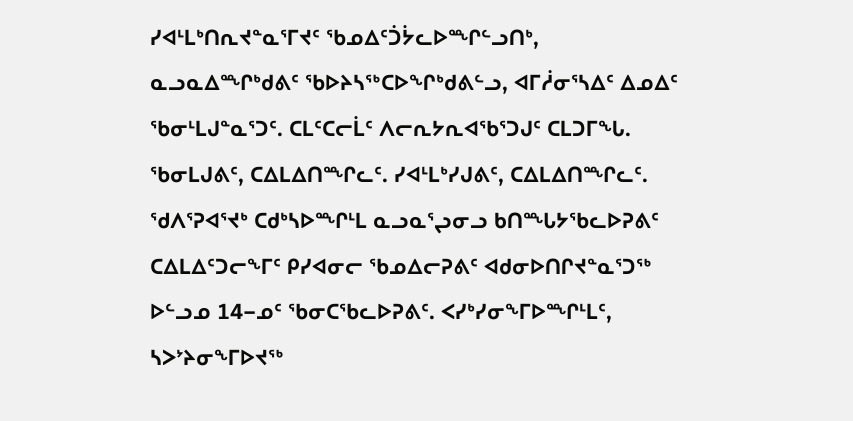ᓯᐊᒻᒪᒃᑎᕆᔪᓐᓇᕐᒥᔪᑦ ᖃᓄᐃᑦᑑᔮᓚᐅᙱᓪᓗᑎᒃ, ᓇᓗᓇᐃᙱᒃᑯᕕᑦ ᖃᐅᔨᓴᖅᑕᐅᖏᒃᑯᕕᓪᓗ, ᐊᒥᓲᓂᕐᓴᐃᑦ ᐃᓄᐃᑦ ᖃᓂᒻᒪᒍᓐᓇᕐᑐᑦ. ᑕᒪᑦᑕᓕᒫᑦ ᐱᓕᕆᔭᕆᐊᖃᕐᑐᒍᑦ ᑕᒪᑐᒥᖓ. ᖃᓂᒪᒍᕕᑦ, ᑕᐃᒪᐃᑎᙱᓚᑦ. ᓯᐊᒻᒪᒃᓯᒍᕕᑦ, ᑕᐃᒪᐃᑎᙱᓚᑦ. ᖁᐱᕐᕈᐊᕐᔪᒃ ᑕᑯᒃᓴᐅᙱᒻᒪ ᓇᓗᓇᕐᖢᓂᓗ ᑲᑎᙵᔭᖃᓚᐅᕈᕕᑦ ᑕᐃᒪᐃᑦᑐᓕᖕᒥᑦ ᑭᓯᐊᓂᓕ ᖃᓄᐃᓕᕈᕕᑦ ᐊᑯᓂᐅᑎᒋᔪᓐᓇᕐᑐᖅ ᐅᓪᓗᓄ 14−ᓄᑦ ᖃᓂᑕᖃᓚᐅᕈᕕᑦ. ᐸᓯᒃᓯᓂᖕᒥᐅᙱᒻᒪᑦ, ᓴᐳᔾᔨᓂᖕᒥᐅᔪᖅ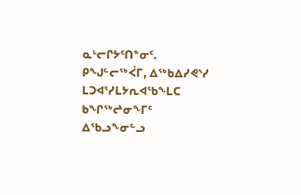ᓇᒡᓕᒋᔭᑦᑎᓐᓂᑦ.
ᑭᖑᓪᓕᖅᐹᒥ, ᐃᖅᑲᐃᓯᕙᔅᓯ ᒪᑐᐊᕐᓯᒪᔭᕆᐊᖃᖕᒪᑕ ᑲᖏᖅᖠᓂᖕᒥᑦ ᐃᖃᓗᖕᓂᓪᓗ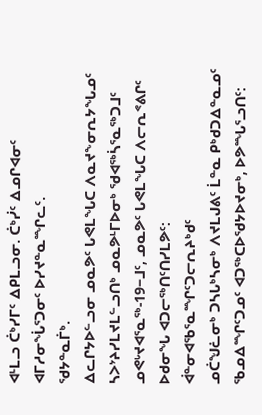ᐊᒻᒪᓗ ᑖᒃᓯᒥᑦ ᐃᑭᒪᓗᓂ. ᑖᒃᓰᑦ ᐃᓄᒋᐊᓂᑦ ᐊᒥᓱᓂᖔᕐᑐᓂᑦ ᐅᓯᔪᓐᓇᙱᓚᑦ.
ᖁᔭᓐᓇᒦᒃ.
ᐃᓚᒋᔭᐅᓪᓗᓂ ᓄᓇᕗᑦ ᒐᕙᒪᖓᑕ ᐱᓇᔪᖕᓂᕆᔭᖓᓄᑦ ᓴᐳᔾᔨᓯᒪᔪᒪᓪᓗᑎᒃ ᓄᓇᕗᒻᒥᐅᓂᒃ ᖁᐊᖅᓵᕐᓇᖅᑐᒧᑦ ᓄᕙᒡᔪᐊᕐᓇᖅ-19−ᒧᑦ, ᓄᓇᕗᑦ ᒐᕙᒪᖓᑕ ᐱᓕᕆᕝᕕᒋᑦ ᐅᑯᓂᖓ ᐊᑐᓕᖅᑎᑦᑎᓯᒪᕗᑦ:
ᐋᓐᓂᐊᖃᕐᓇᙱᑦᑐᓕᕆᔨᒃᑯᑦ
ᓄᑖᖑᓛᓂᒃ ᑐᓴᒐᒃᓴᓂᒃ ᐱᔪᒪᒍᕕᑦ ᒫᓐᓇ ᑭᒃᑯᑐᐃᓐᓇᓄᑦ ᖃᓄᐃᙱᑦᑐᓄᑦ ᐊᑐᖅᑕᐅᖁᔭᐅᔪᓂᒃ, ᐅᕗᙵᕐᓗᑎᑦ: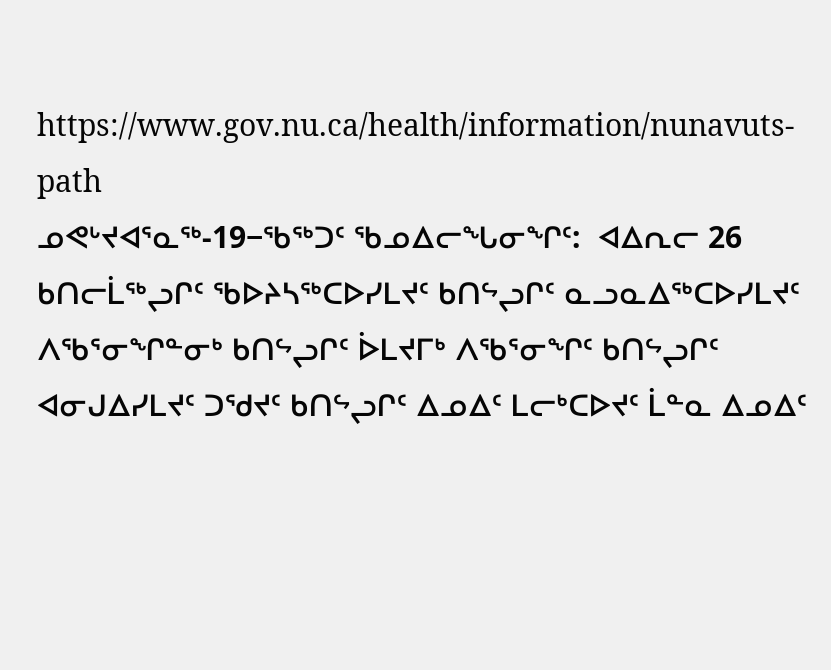https://www.gov.nu.ca/health/information/nunavuts-path
ᓄᕙᒡᔪᐊᕐᓇᖅ-19−ᖃᖅᑐᑦ ᖃᓄᐃᓕᖓᓂᖏᑦ:  ᐊᐃᕆᓕ 26
ᑲᑎᓕᒫᖅᖢᒋᑦ ᖃᐅᔨᓴᖅᑕᐅᓯᒪᔪᑦ ᑲᑎᖦᖢᒋᑦ ᓇᓗᓇᐃᖅᑕᐅᓯᒪᔪᑦ ᐱᖃᕐᓂᖏᓐᓂᒃ ᑲᑎᖦᖢᒋᑦ ᐆᒪᔪᒥᒃ ᐱᖃᕐᓂᖏᑦ ᑲᑎᖦᖢᒋᑦ ᐊᓂᒍᐃᓯᒪᔪᑦ ᑐᖁᔪᑦ ᑲᑎᖦᖢᒋᑦ ᐃᓄᐃᑦ ᒪᓕᒃᑕᐅᔪᑦ ᒫᓐᓇ ᐃᓄᐃᑦ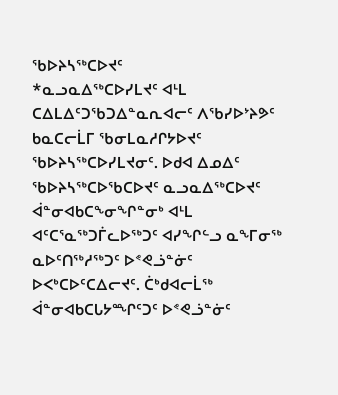ᖃᐅᔨᓴᖅᑕᐅᔪᑦ
*ᓇᓗᓇᐃᖅᑕᐅᓯᒪᔪᑦ ᐊᒻᒪ ᑕᐃᒪᐃᑦᑐᖃᑐᐃᓐᓇᕆᐊᓕᑦ ᐱᖃᓯᐅᔾᔨᕗᑦ ᑲᓇᑕᓕᒫᒥ ᖃᓂᒪᓇᓱᒋᔭᐅᔪᑦ ᖃᐅᔨᓴᖅᑕᐅᓯᒪᔪᓂᑦ. ᐅᑯᐊ ᐃᓄᐃᑦ ᖃᐅᔨᓴᖅᑕᐅᖃᑕᐅᔪᑦ ᓇᓗᓇᐃᖅᑕᐅᔪᑦ ᐋᓐᓂᐊᑲᑕᖕᓂᖏᓐᓂᒃ ᐊᒻᒪ ᐊᑦᑕᕐᓇᖅᑐᒦᓚᐅᖅᑐᑦ ᐊᓯᖏᓪᓗ ᓇᖕᒥᓂᖅ ᓇᐅᑦᑎᖅᓱᖅᑐᑦ ᐅᕝᕙᓘᓐᓃᑦ ᐅᐸᒃᑕᐅᑦᑕᐃᓕᔪᑦ. ᑖᒃᑯᐊᓕᒫᖅ ᐋᓐᓂᐊᑲᑕᒐᔭᙱᑦᑐᑦ ᐅᕝᕙᓘᓐᓃᑦ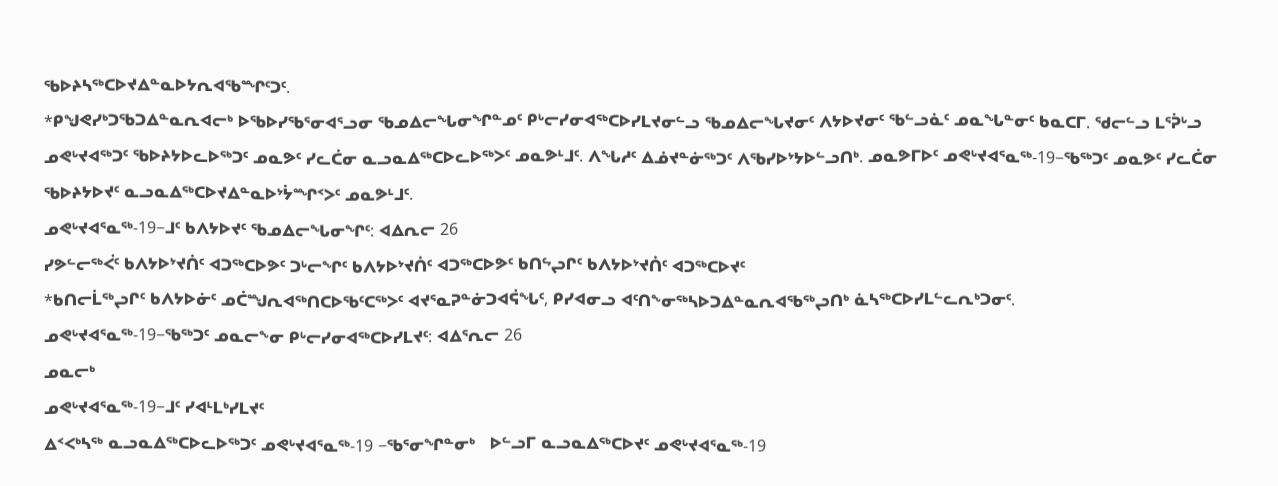ᖃᐅᔨᓴᖅᑕᐅᔪᐃᓐᓇᐅᔭᕆᐊᖃᙱᑦᑐᑦ.
*ᑭᖑᕙᓯᒃᑐᖃᑐᐃᓐᓇᕆᐊᓕᒃ ᐅᖃᐅᓯᖃᕐᓂᐊᕐᓗᓂ ᖃᓄᐃᓕᖓᓂᖏᓐᓄᑦ ᑭᒡᓕᓯᓂᐊᖅᑕᐅᓯᒪᔪᓂᓪᓗ ᖃᓄᐃᓕᖓᔪᓂᑦ ᐱᔭᐅᔪᓂᑦ ᖃᓪᓗᓈᑦ ᓄᓇᖓᓐᓂᑦ ᑲᓇᑕᒥ. ᖁᓕᓪᓗ ᒪᕐᕉᒡᓗ ᓄᕙᒡᔪᐊᖅᑐᑦ ᖃᐅᔨᔭᐅᓚᐅᖅᑐᑦ ᓄᓇᕗᑦ ᓯᓚᑖᓂ ᓇᓗᓇᐃᖅᑕᐅᓚᐅᖅᐳᑦ ᓄᓇᕗᒻᒧᑦ. ᐱᖓᓱᑦ ᐃᓅᔪᓐᓃᖅᑐᑦ ᐱᖃᓯᐅᔾᔭᐅᓪᓗᑎᒃ. ᓄᓇᕗᒥᐅᑦ ᓄᕙᒡᔪᐊᕐᓇᖅ-19−ᖃᖅᑐᑦ ᓄᓇᕗᑦ ᓯᓚᑖᓂ ᖃᐅᔨᔭᐅᔪᑦ ᓇᓗᓇᐃᖅᑕᐅᔪᐃᓐᓇᐅᔾᔮᙱᑉᐳᑦ ᓄᓇᕗᒻᒧᑦ.
ᓄᕙᒡᔪᐊᕐᓇᖅ-19−ᒧᑦ ᑲᐱᔭᐅᔪᑦ ᖃᓄᐃᓕᖓᓂᖏᑦ: ᐊᐃᕆᓕ 26
ᓯᕗᓪᓕᖅᐹᑦ ᑲᐱᔭᐅᔾᔪᑏᑦ ᐊᑐᖅᑕᐅᕗᑦ ᑐᒡᓕᖏᑦ ᑲᐱᔭᐅᔾᔪᑏᑦ ᐊᑐᖅᑕᐅᕗᑦ ᑲᑎᖦᖢᒋᑦ ᑲᐱᔭᐅᔾᔪᑏᑦ ᐊᑐᖅᑕᐅᔪᑦ
*ᑲᑎᓕᒫᖅᖢᒋᑦ ᑲᐱᔭᐅᓃᑦ ᓄᑖᙳᕆᐊᖅᑎᑕᐅᖃᑦᑕᖅᐳᑦ ᐊᔪᕐᓇᕈᓐᓃᑐᐊᕌᖓᑦ, ᑭᓯᐊᓂᓗ ᐊᑦᑎᖕᓂᖅᓴᐅᑐᐃᓐᓇᕆᐊᖃᖅᖢᑎᒃ ᓈᓴᖅᑕᐅᓯᒪᓪᓚᕆᒃᑐᓂᑦ.
ᓄᕙᒡᔪᐊᕐᓇᖅ-19−ᖃᖅᑐᑦ ᓄᓇᓕᖕᓂ ᑭᒡᓕᓯᓂᐊᖅᑕᐅᓯᒪᔪᑦ: ᐊᐃᕐᕆᓕ 26
ᓄᓇᓕᒃ
ᓄᕙᒡᔪᐊᕐᓇᖅ-19−ᒧᑦ ᓯᐊᒻᒪᒃᓯᒪᔪᑦ
ᐃᑉᐸᒃᓴᖅ ᓇᓗᓇᐃᖅᑕᐅᓚᐅᖅᑐᑦ ᓄᕙᒡᔪᐊᕐᓇᖅ-19 −ᖃᕐᓂᖏᓐᓂᒃ   ᐅᓪᓗᒥ ᓇᓗᓇᐃᖅᑕᐅᔪᑦ ᓄᕙᒡᔪᐊᕐᓇᖅ-19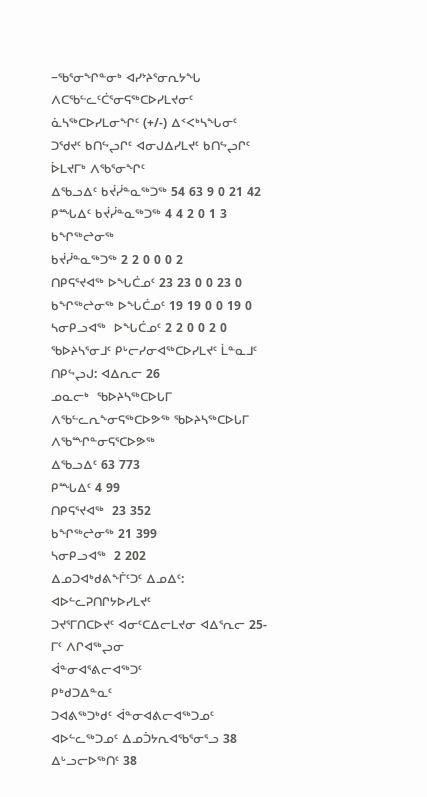−ᖃᕐᓂᖏᓐᓂᒃ ᐊᓯᔾᔨᕐᓂᕆᔭᖓ ᐱᑕᖃᓪᓚᑦᑖᕐᓂᕋᖅᑕᐅᓯᒪᔪᓂᑦ ᓈᓴᖅᑕᐅᓯᒪᓂᖏᑦ (+/-) ᐃᑉᐸᒃᓴᖓᓂᑦ ᑐᖁᔪᑦ ᑲᑎᖦᖢᒋᑦ ᐊᓂᒍᐃᓯᒪᔪᑦ ᑲᑎᖦᖢᒋᑦ ᐆᒪᔪᒥᒃ ᐱᖃᕐᓂᖏᑦ
ᐃᖃᓗᐃᑦ ᑲᔫᓰᓐᓇᖅᑐᖅ 54 63 9 0 21 42
ᑭᙵᐃᑦ ᑲᔫᓰᓐᓇᖅᑐᖅ 4 4 2 0 1 3
ᑲᖏᖅᖠᓂᖅ
ᑲᔫᓰᓐᓇᖅᑐᖅ 2 2 0 0 0 2
ᑎᑭᕋᕐᔪᐊᖅ ᐅᖓᑖᓄᑦ 23 23 0 0 23 0
ᑲᖏᖅᖠᓂᖅ ᐅᖓᑖᓄᑦ 19 19 0 0 19 0
ᓴᓂᑭᓗᐊᖅ  ᐅᖓᑖᓄᑦ 2 2 0 0 2 0
ᖃᐅᔨᓴᕐᓂᒧᑦ ᑭᒡᓕᓯᓂᐊᖅᑕᐅᓯᒪᔪᑦ ᒫᓐᓇᒧᑦ ᑎᑭᖦᖢᒍ: ᐊᐃᕆᓕ 26
ᓄᓇᓕᒃ  ᖃᐅᔨᓴᖅᑕᐅᒐᒥ ᐱᖃᓪᓚᕆᖕᓂᕋᖅᑕᐅᕗᖅ ᖃᐅᔨᓴᖅᑕᐅᒐᒥ ᐱᖃᙱᓐᓂᕋᕐᑕᐅᕗᖅ
ᐃᖃᓗᐃᑦ 63 773
ᑭᙵᐃᑦ 4 99
ᑎᑭᕋᕐᔪᐊᖅ  23 352
ᑲᖏᖅᖠᓂᖅ 21 399
ᓴᓂᑭᓗᐊᖅ  2 202
ᐃᓄᑐᐊᒃᑯᕕᖕᒦᑦᑐᑦ ᐃᓄᐃᑦ:
ᐊᐅᓪᓚᕈᑎᒋᔭᐅᓯᒪᔪᑦ
ᑐᔪᕐᒥᑎᑕᐅᔪᑦ ᐊᓂᑦᑕᐃᓕᒪᔪᓂ ᐊᐃᕐᕆᓕ 25-ᒥᑦ ᐱᒋᐊᖅᖢᓂ
ᐋᓐᓂᐊᕐᕕᓕᐊᖅᑐᑦ
ᑭᒃᑯᑐᐃᓐᓇᑦ
ᑐᐊᕕᖅᑐᒃᑯᑦ ᐋᓐᓂᐊᕕᓕᐊᖅᑐᓄᑦ ᐊᐅᓪᓚᖅᑐᓄᑦ ᐃᓄᑑᔭᕆᐊᖃᕐᓂᕐᓗ 38
ᐃᒡᓗᓕᐅᖅᑎᑦ 38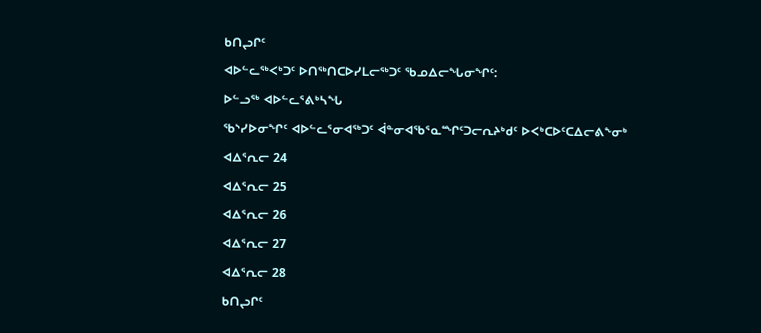ᑲᑎᖢᒋᑦ
ᐊᐅᓪᓚᖅᐸᒃᑐᑦ ᐅᑎᖅᑎᑕᐅᓯᒪᓕᖅᑐᑦ ᖃᓄᐃᓕᖓᓂᖏᑦ:
ᐅᓪᓗᖅ ᐊᐅᓪᓚᕐᕕᒃᓴᖓ
ᖃᔅᓯᐅᓂᖏᑦ ᐊᐅᓪᓚᕐᓂᐊᖅᑐᑦ ᐋᓐᓂᐊᖃᕐᓇᙱᑦᑐᓕᕆᔨᒃᑯᑦ ᐅᐸᒃᑕᐅᑦᑕᐃᓕᕕᖕᓂᒃ
ᐊᐃᕐᕆᓕ 24
ᐊᐃᕐᕆᓕ 25
ᐊᐃᕐᕆᓕ 26
ᐊᐃᕐᕆᓕ 27
ᐊᐃᕐᕆᓕ 28
ᑲᑎᖢᒋᑦ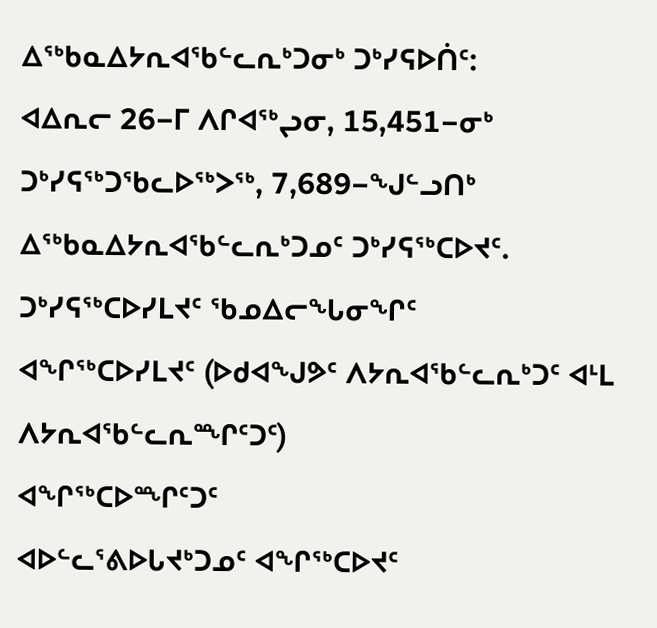ᐃᖅᑲᓇᐃᔭᕆᐊᖃᓪᓚᕆᒃᑐᓂᒃ ᑐᒃᓯᕋᐅᑏᑦ:
ᐊᐃᕆᓕ 26−ᒥ ᐱᒋᐊᖅᖢᓂ, 15,451−ᓂᒃ ᑐᒃᓯᕋᖅᑐᖃᓚᐅᖅᐳᖅ, 7,689−ᖑᓪᓗᑎᒃ ᐃᖅᑲᓇᐃᔭᕆᐊᖃᓪᓚᕆᒃᑐᓄᑦ ᑐᒃᓯᕋᖅᑕᐅᔪᑦ.
ᑐᒃᓯᕋᖅᑕᐅᓯᒪᔪᑦ ᖃᓄᐃᓕᖓᓂᖏᑦ
ᐊᖏᖅᑕᐅᓯᒪᔪᑦ (ᐅᑯᐊᖑᕗᑦ ᐱᔭᕆᐊᖃᓪᓚᕆᒃᑐᑦ ᐊᒻᒪ ᐱᔭᕆᐊᖃᓪᓚᕆᙱᑦᑐᑦ)
ᐊᖏᖅᑕᐅᙱᑦᑐᑦ
ᐊᐅᓪᓚᕐᕕᐅᒐᔪᒃᑐᓄᑦ ᐊᖏᖅᑕᐅᔪᑦ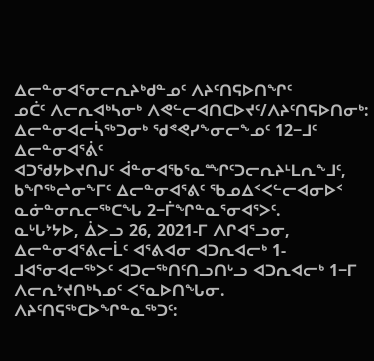ᐃᓕᓐᓂᐊᕐᓂᓕᕆᔨᒃᑯᓐᓄᑦ ᐱᔨᑦᑎᕋᐅᑎᖏᑦ
ᓄᑖᑦ ᐱᓕᕆᐊᒃᓴᓂᒃ ᐱᕙᓪᓕᐊᑎᑕᐅᔪᑦ/ᐱᔨᑦᑎᕋᐅᑎᓂᒃ:
ᐃᓕᓐᓂᐊᓕᓵᖅᑐᓂᒃ ᖁᕝᕙᓯᖕᓂᓕᖕᓄᑦ 12−ᒧᑦ ᐃᓕᓐᓂᐊᕐᕖᑦ
ᐊᑐᖁᔭᐅᔪᑎᒍᑦ ᐋᓐᓂᐊᖃᕐᓇᙱᑦᑐᓕᕆᔨᒻᒪᕆᖕᒧᑦ, ᑲᖏᖅᖠᓂᖕᒥᑦ ᐃᓕᓐᓂᐊᕐᕕᑦ ᖃᓄᐃᑉᐸᓪᓕᐊᓂᐅᑉ ᓇᓃᓐᓂᕆᓕᖅᑕᖓ 2−ᒦᖏᓐᓇᕐᓂᐊᕐᐳᑦ.
ᓇᒡᒐᔾᔭᐅ, ᐄᐳᓗ 26, 2021-ᒥ ᐱᒋᐊᕐᓗᓂ, ᐃᓕᓐᓂᐊᕐᕕᓕᒫᑦ ᐊᕐᕕᐊᓂ ᐊᑐᕆᐊᓕᒃ 1-ᒧᐊᕐᓂᐊᓕᖅᐳᑦ ᐊᑐᓕᖅᑎᑦᑎᓗᑎᒡᓗ ᐊᑐᕆᐊᓕᒃ 1−ᒥ ᐱᓕᕆᔾᔪᑎᒃᓴᓄᑦ ᐸᕐᓇᐅᑎᖓᓂ.
ᐱᔨᑦᑎᕋᖅᑕᐅᖏᓐᓇᖅᑐᑦ: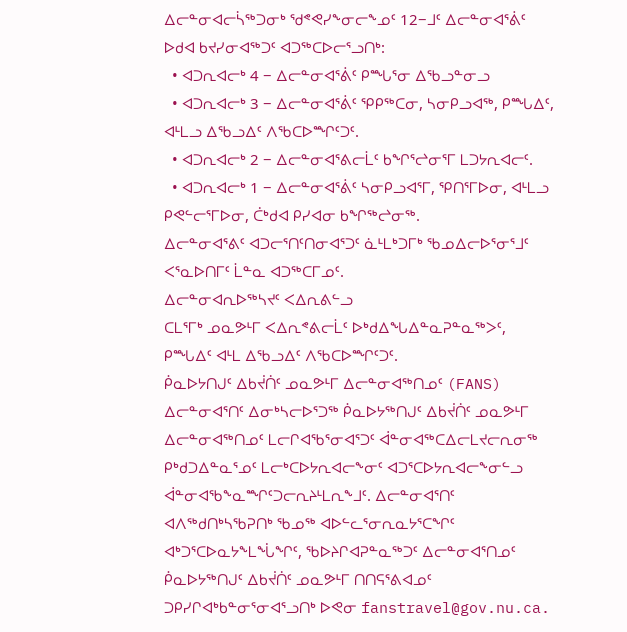ᐃᓕᓐᓂᐊᓕᓵᖅᑐᓂᒃ ᖁᕝᕙᓯᖕᓂᓕᖕᓄᑦ 12−ᒧᑦ ᐃᓕᓐᓂᐊᕐᕖᑦ
ᐅᑯᐊ ᑲᔪᓯᓂᐊᖅᑐᑦ ᐊᑐᖅᑕᐅᓕᕐᓗᑎᒃ:
  • ᐊᑐᕆᐊᓕᒃ 4 − ᐃᓕᓐᓂᐊᕐᕖᑦ ᑭᙵᕐᓂ ᐃᖃᓗᓐᓂᓗ
  • ᐊᑐᕆᐊᓕᒃ 3 − ᐃᓕᓐᓂᐊᕐᕖᑦ ᕿᑭᖅᑕᓂ, ᓴᓂᑭᓗᐊᖅ, ᑭᙵᐃᑦ, ᐊᒻᒪᓗ ᐃᖃᓗᐃᑦ ᐱᖃᑕᐅᙱᑦᑐᑦ.
  • ᐊᑐᕆᐊᓕᒃ 2 − ᐃᓕᓐᓂᐊᕐᕕᓕᒫᑦ ᑲᖏᕐᖠᓂᕐᒥ ᒪᑐᔭᕆᐊᓕᑦ.
  • ᐊᑐᕆᐊᓕᒃ 1 − ᐃᓕᓐᓂᐊᕐᕖᑦ ᓴᓂᑭᓗᐊᕐᒥ, ᕿᑎᕐᒥᐅᓂ, ᐊᒻᒪᓗ ᑭᕙᓪᓕᕐᒥᐅᓂ, ᑖᒃᑯᐊ ᑭᓯᐊᓂ ᑲᖏᖅᖠᓂᖅ.
ᐃᓕᓐᓂᐊᕐᕕᑦ ᐊᑐᓕᕐᑎᑦᑎᓂᐊᕐᑐᑦ ᓈᒻᒪᒃᑐᒥᒃ ᖃᓄᐃᓕᐅᕐᓂᕐᒧᑦ ᐸᕐᓇᐅᑎᒥᑦ ᒫᓐᓇ ᐊᑐᖅᑕᒥᓄᑦ.
ᐃᓕᓐᓂᐊᕆᐅᖅᓴᔪᑦ ᐸᐃᕆᕕᓪᓗ
ᑕᒪᕐᒥᒃ ᓄᓇᕗᒻᒥ ᐸᐃᕆᕝᕕᓕᒫᑦ ᐅᒃᑯᐃᖓᐃᓐᓇᕈᓐᓇᖅᐳᑦ, ᑭᙵᐃᑦ ᐊᒻᒪ ᐃᖃᓗᐃᑦ ᐱᖃᑕᐅᙱᑦᑐᑦ.
ᑮᓇᐅᔭᑎᒍᑦ ᐃᑲᔫᑏᑦ ᓄᓇᕗᒻᒥ ᐃᓕᓐᓂᐊᖅᑎᓄᑦ (FANS)
ᐃᓕᓐᓂᐊᕐᑎᑦ ᐃᓂᒃᓴᓕᐅᕐᑐᖅ ᑮᓇᐅᔭᖅᑎᒍᑦ ᐃᑲᔫᑏᑦ ᓄᓇᕗᒻᒥ ᐃᓕᓐᓂᐊᖅᑎᓄᑦ ᒪᓕᒋᐊᖃᕐᓂᐊᕐᑐᑦ ᐋᓐᓂᐊᖅᑕᐃᓕᒪᔪᓕᕆᓂᖅ ᑭᒃᑯᑐᐃᓐᓇᕐᓄᑦ ᒪᓕᒃᑕᐅᔭᕆᐊᓕᖕᓂᑦ ᐊᑐᕐᑕᐅᔭᕆᐊᓕᖕᓂᓪᓗ ᐋᓐᓂᐊᖃᖕᓇᙱᑦᑐᓕᕆᔨᒻᒪᕆᖕᒧᑦ. ᐃᓕᓐᓂᐊᕐᑎᑦ ᐊᐱᖅᑯᑎᒃᓴᖃᕈᑎᒃ ᖃᓄᖅ ᐊᐅᓪᓚᕐᓂᕆᓇᔭᕐᑕᖏᑦ ᐊᒃᑐᕐᑕᐅᓇᔭᖕᒪᖔᖏᑦ, ᖃᐅᔨᒋᐊᕈᓐᓇᖅᑐᑦ ᐃᓕᓐᓂᐊᕐᑎᓄᑦ ᑮᓇᐅᔭᖅᑎᒍᑦ ᐃᑲᔫᑏᑦ ᓄᓇᕗᒻᒥ ᑎᑎᕋᕐᕕᐊᓄᑦ ᑐᑭᓯᒋᐊᒃᑲᓐᓂᕐᓂᐊᕐᓗᑎᒃ ᐅᕙᓂ fanstravel@gov.nu.ca.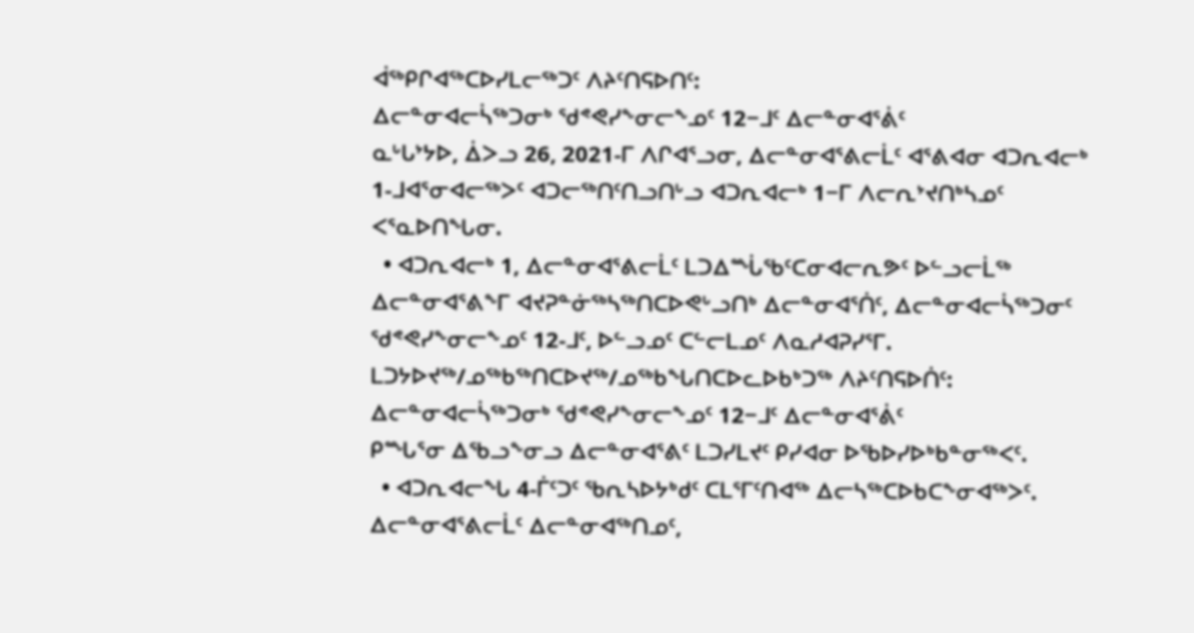ᐋᖅᑭᒋᐊᖅᑕᐅᓯᒪᓕᖅᑐᑦ ᐱᔨᑦᑎᕋᐅᑎᑦ:
ᐃᓕᓐᓂᐊᓕᓵᖅᑐᓂᒃ ᖁᕝᕙᓯᖕᓂᓕᖕᓄᑦ 12−ᒧᑦ ᐃᓕᓐᓂᐊᕐᕖᑦ
ᓇᒡᒐᔾᔭᐅ, ᐄᐳᓗ 26, 2021-ᒥ ᐱᒋᐊᕐᓗᓂ, ᐃᓕᓐᓂᐊᕐᕕᓕᒫᑦ ᐊᕐᕕᐊᓂ ᐊᑐᕆᐊᓕᒃ 1-ᒧᐊᕐᓂᐊᓕᖅᐳᑦ ᐊᑐᓕᖅᑎᑦᑎᓗᑎᒡᓗ ᐊᑐᕆᐊᓕᒃ 1−ᒥ ᐱᓕᕆᔾᔪᑎᒃᓴᓄᑦ ᐸᕐᓇᐅᑎᖓᓂ.
  • ᐊᑐᕆᐊᓕᒃ 1, ᐃᓕᓐᓂᐊᕐᕕᓕᒫᑦ ᒪᑐᐃᙶᖃᑦᑕᓂᐊᓕᕆᕗᑦ ᐅᓪᓗᓕᒫᖅ ᐃᓕᓐᓂᐊᕐᕕᖕᒥ ᐊᔪᕈᓐᓃᖅᓴᖅᑎᑕᐅᕙᒡᓗᑎᒃ ᐃᓕᓐᓂᐊᕐᑏᑦ, ᐃᓕᓐᓂᐊᓕᓵᖅᑐᓂᑦ ᖁᕝᕙᓯᖕᓂᓕᖕᓄᑦ 12-ᒧᑦ, ᐅᓪᓗᓄᑦ ᑕᓪᓕᒪᓄᑦ ᐱᓇᓱᐊᕈᓯᕐᒥ.
ᒪᑐᔭᐅᔪᖅ/ᓄᖅᑲᖅᑎᑕᐅᔪᖅ/ᓄᖅᑲᖓᑎᑕᐅᓚᐅᑲᒃᑐᖅ ᐱᔨᑦᑎᕋᐅᑏᑦ:
ᐃᓕᓐᓂᐊᓕᓵᖅᑐᓂᒃ ᖁᕝᕙᓯᖕᓂᓕᖕᓄᑦ 12−ᒧᑦ ᐃᓕᓐᓂᐊᕐᕖᑦ
ᑭᙵᕐᓂ ᐃᖃᓗᖕᓂᓗ ᐃᓕᓐᓂᐊᕐᕕᑦ ᒪᑐᓯᒪᔪᑦ ᑭᓯᐊᓂ ᐅᖃᐅᓯᐅᒃᑲᓐᓂᖅᐸᑦ.
  • ᐊᑐᕆᐊᓕᖓ 4-ᒦᑦᑐᑦ ᖃᕆᓴᐅᔭᒃᑯᑦ ᑕᒪᕐᒥᑦᑎᐊᖅ ᐃᓕᓴᖅᑕᐅᑲᑕᖕᓂᐊᖅᐳᑦ. ᐃᓕᓐᓂᐊᕐᕕᓕᒫᑦ ᐃᓕᓐᓂᐊᖅᑎᓄᑦ,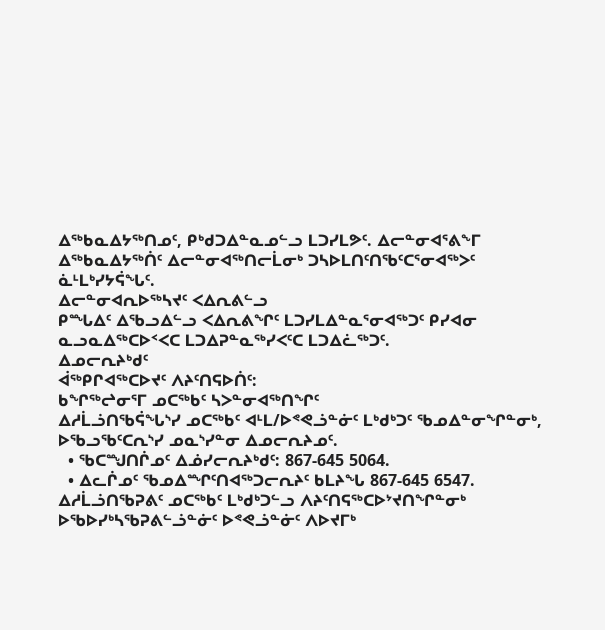ᐃᖅᑲᓇᐃᔭᖅᑎᓄᑦ, ᑭᒃᑯᑐᐃᓐᓇᓄᓪᓗ ᒪᑐᓯᒪᕗᑦ. ᐃᓕᓐᓂᐊᕐᕕᖕᒥ ᐃᖅᑲᓇᐃᔭᖅᑏᑦ ᐃᓕᓐᓂᐊᖅᑎᓕᒫᓂᒃ ᑐᓴᐅᒪᑎᑦᑎᖃᑦᑕᕐᓂᐊᖅᐳᑦ ᓈᒻᒪᒃᓯᔭᕌᖓᑦ.
ᐃᓕᓐᓂᐊᕆᐅᖅᓴᔪᑦ ᐸᐃᕆᕕᓪᓗ
ᑭᙵᐃᑦ ᐃᖃᓗᐃᓪᓗ ᐸᐃᕆᕕᖏᑦ ᒪᑐᓯᒪᐃᓐᓇᕐᓂᐊᖅᑐᑦ ᑭᓯᐊᓂ ᓇᓗᓇᐃᖅᑕᐅᑉᐸᑕ ᒪᑐᐃᕈᓐᓇᖅᓯᐸᑦᑕ ᒪᑐᐃᓛᖅᑐᑦ.
ᐃᓄᓕᕆᔨᒃᑯᑦ
ᐋᖅᑭᒋᐊᖅᑕᐅᔪᑦ ᐱᔨᑦᑎᕋᐅᑏᑦ:
ᑲᖏᖅᖠᓂᕐᒥ ᓄᑕᖅᑲᑦ ᓴᐳᓐᓂᐊᖅᑎᖏᑦ
ᐃᓱᒫᓘᑎᖃᕌᖓᔅᓯ ᓄᑕᖅᑲᑦ ᐊᒻᒪ/ᐅᕝᕙᓘᓐᓃᑦ ᒪᒃᑯᒃᑐᑦ ᖃᓄᐃᓐᓂᖏᓐᓂᒃ, ᐅᖃᓗᖃᑦᑕᕆᔅᓯ ᓄᓇᔅᓯᓐᓂ ᐃᓄᓕᕆᔨᓄᑦ.
  • ᖃᑕᙳᑎᒌᓄᑦ ᐃᓅᓯᓕᕆᔨᒃᑯᑦ: 867-645 5064.
  • ᐃᓚᒌᓄᑦ ᖃᓄᐃᙱᑦᑎᐊᖅᑐᓕᕆᔨᑦ ᑲᒪᔨᖓ 867-645 6547.
ᐃᓱᒫᓘᑎᖃᕈᕕᑦ ᓄᑕᖅᑲᑦ ᒪᒃᑯᒃᑐᓪᓗ ᐱᔨᑦᑎᕋᖅᑕᐅᔾᔪᑎᖏᓐᓂᒃ ᐅᖃᐅᓯᒃᓴᖃᕈᕕᓪᓘᓐᓃᑦ ᐅᕝᕙᓘᓐᓃᑦ ᐱᐅᔪᒥᒃ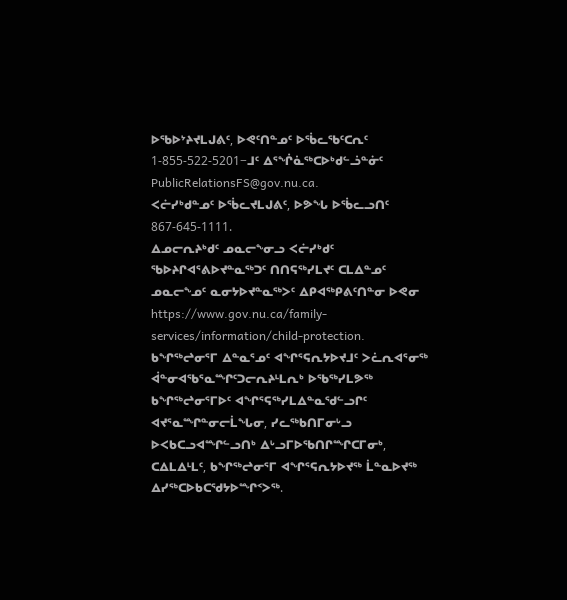ᐅᖃᐅᔾᔨᔪᒪᒍᕕᑦ, ᐅᕙᑦᑎᓐᓄᑦ ᐅᖄᓚᖃᑦᑕᕆᑦ 1-855-522-5201−ᒧᑦ ᐃᕐᖐᓈᖅᑕᐅᒃᑯᓪᓘᓐᓃᑦ PublicRelationsFS@gov.nu.ca.
ᐸᓖᓯᒃᑯᓐᓄᑦ ᐅᖄᓚᔪᒪᒍᕕᑦ, ᐅᕗᖓ ᐅᖄᓚᓗᑎᑦ 867-645-1111.
ᐃᓄᓕᕆᔨᒃᑯᑦ ᓄᓇᓕᖕᓂᓗ ᐸᓖᓯᒃᑯᑦ ᖃᐅᔨᒋᐊᕐᕕᐅᔪᓐᓇᖅᑐᑦ ᑎᑎᕋᖅᓯᒪᔪᑦ ᑕᒪᐃᓐᓄᑦ ᓄᓇᓕᖕᓄᑦ ᓇᓂᔭᐅᔪᓐᓇᖅᐳᑦ ᐃᑭᐊᖅᑭᕕᑦᑎᓐᓂ ᐅᕙᓂ  https://www.gov.nu.ca/family-services/information/child-protection.
ᑲᖏᖅᖠᓂᕐᒥ ᐃᓐᓇᕐᓄᑦ ᐊᖏᕐᕋᕆᔭᐅᔪᒧᑦ ᐳᓛᕆᐊᕐᓂᖅ
ᐋᓐᓂᐊᖃᕐᓇᙱᑦᑐᓕᕆᔨᒻᒪᕆᒃ ᐅᖃᖅᓯᒪᕗᖅ ᑲᖏᖅᖠᓂᕐᒥᐅᑦ ᐊᖏᕐᕋᖅᓯᒪᐃᓐᓇᖁᓪᓗᒋᑦ ᐊᔪᕐᓇᙱᓐᓂᓕᒫᖓᓂ, ᓯᓚᖅᑲᑎᒥᓂᒡᓗ ᐅᐸᑲᑕᓗᐊᙱᓪᓗᑎᒃ ᐃᒡᓗᒥᐅᖃᑎᒋᙱᑕᒥᓂᒃ, ᑕᐃᒪᐃᒻᒪᑦ, ᑲᖏᖅᖠᓂᕐᒥ ᐊᖏᕐᕋᕆᔭᐅᔪᖅ ᒫᓐᓇᐅᔪᖅ ᐃᓯᖅᑕᐅᑲᑕᖁᔭᐅᙱᑉᐳᖅ.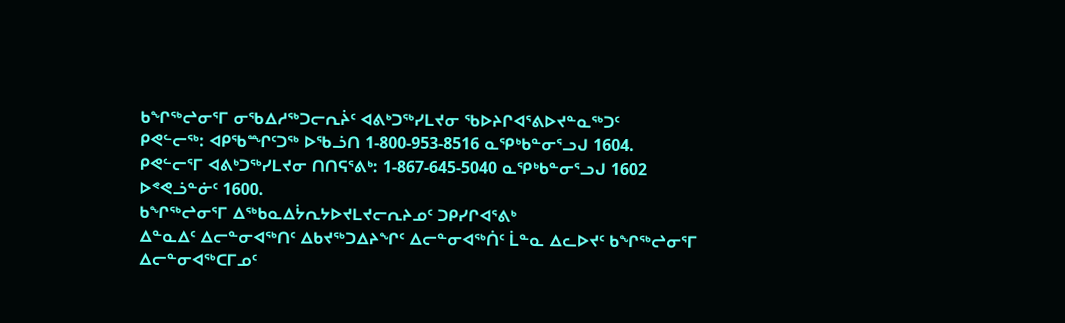ᑲᖏᖅᖠᓂᕐᒥ ᓂᖃᐃᓱᖅᑐᓕᕆᔩᑦ ᐊᕕᒃᑐᖅᓯᒪᔪᓂ ᖃᐅᔨᒋᐊᕐᕕᐅᔪᓐᓇᖅᑐᑦ
ᑭᕙᓪᓕᖅ: ᐊᑭᖃᙱᑦᑐᖅ ᐅᖃᓘᑎ 1-800-953-8516 ᓇᕿᒃᑲᓐᓂᕐᓗᒍ 1604.
ᑭᕙᓪᓕᕐᒥ ᐊᕕᒃᑐᖅᓯᒪᔪᓂ ᑎᑎᕋᕐᕕᒃ: 1-867-645-5040 ᓇᕿᒃᑲᓐᓂᕐᓗᒍ 1602 ᐅᕝᕙᓘᓐᓃᑦ 1600.
ᑲᖏᖅᖠᓂᕐᒥ ᐃᖅᑲᓇᐃᔮᕆᔭᐅᔪᒪᔪᓕᕆᔨᓄᑦ ᑐᑭᓯᒋᐊᕐᕕᒃ
ᐃᓐᓇᐃᑦ ᐃᓕᓐᓂᐊᖅᑎᑦ ᐃᑲᔪᖅᑐᐃᔨᖏᑦ ᐃᓕᓐᓂᐊᖅᑏᑦ ᒫᓐᓇ ᐃᓚᐅᔪᑦ ᑲᖏᖅᖠᓂᕐᒥ ᐃᓕᓐᓂᐊᖅᑕᒥᓄᑦ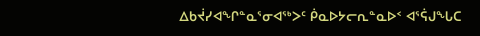ᐃᑲᔫᓯᐊᖏᓐᓇᕐᓂᐊᖅᐳᑦ ᑮᓇᐅᔭᓕᕆᓐᓇᐅᑉ ᐊᕐᕌᒍᖓᑕ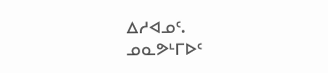ᐃᓱᐊᓄᑦ.
ᓄᓇᕗᒻᒥᐅᑦ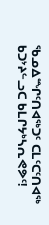ᖃᓄᐃᙱᑦᑎᐊᖅᑐᑦ ᑕᒪᑦᑕᑦᑎᐊᖅ ᑲᑐᔾᔨᓪᓗᑕ ᑲᒪᒋᔭᒃᓴᕆᕙᕗᑦ!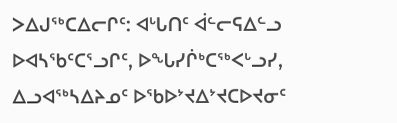ᐳᐃᒍᖅᑕᐃᓕᒋᑦ: ᐊᒡᒐᑎᑦ ᐋᓪᓕᕋᐃᓪᓗ ᐅᐊᓴᖃᑦᑕᕐᓗᒋᑦ, ᐅᖓᓯᒌᒃᑕᖅᐸᒡᓗᓯ, ᐃᓗᐊᖅᓴᐃᔨᓄᑦ ᐅᖃᐅᔾᔪᐃᔾᔪᑕᐅᔪᓂᑦ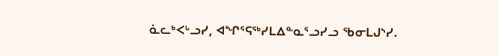ᓈᓚᒃᐸᒡᓗᓯ, ᐊᖏᕐᕋᖅᓯᒪᐃᓐᓇᕐᓗᓯᓗ ᖃᓂᒪᒍᔅᓯ.